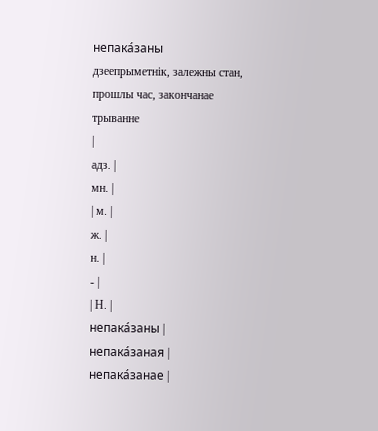непака́заны
дзеепрыметнік, залежны стан, прошлы час, закончанае трыванне
|
адз. |
мн. |
| м. |
ж. |
н. |
- |
| Н. |
непака́заны |
непака́заная |
непака́занае |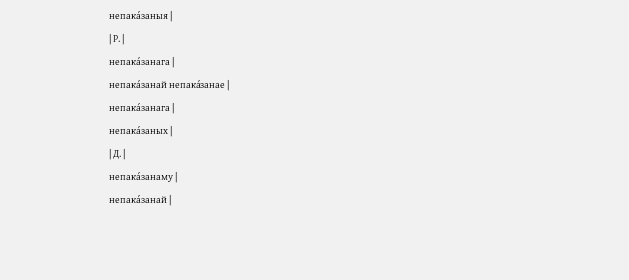непака́заныя |
| Р. |
непака́занага |
непака́занай непака́занае |
непака́занага |
непака́заных |
| Д. |
непака́занаму |
непака́занай |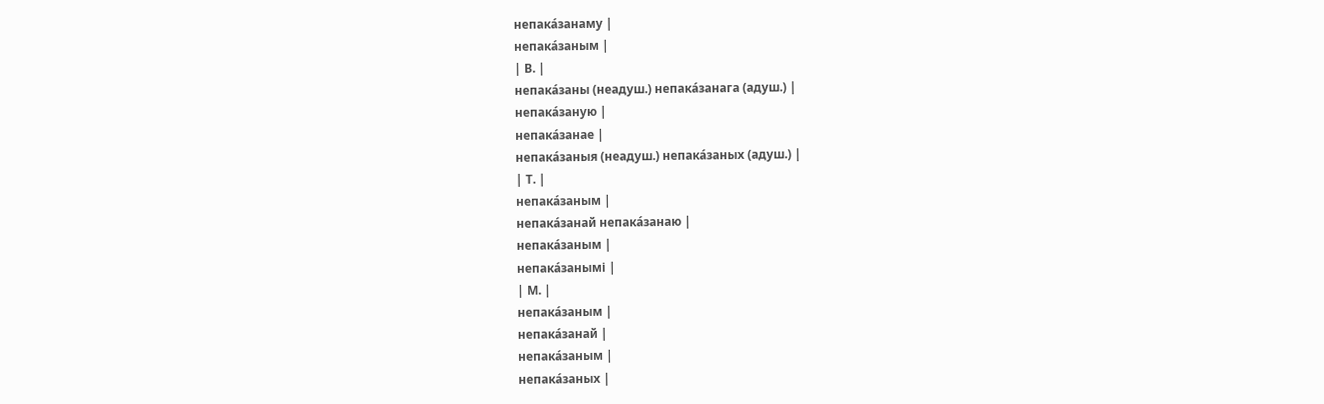непака́занаму |
непака́заным |
| В. |
непака́заны (неадуш.) непака́занага (адуш.) |
непака́заную |
непака́занае |
непака́заныя (неадуш.) непака́заных (адуш.) |
| Т. |
непака́заным |
непака́занай непака́занаю |
непака́заным |
непака́занымі |
| М. |
непака́заным |
непака́занай |
непака́заным |
непака́заных |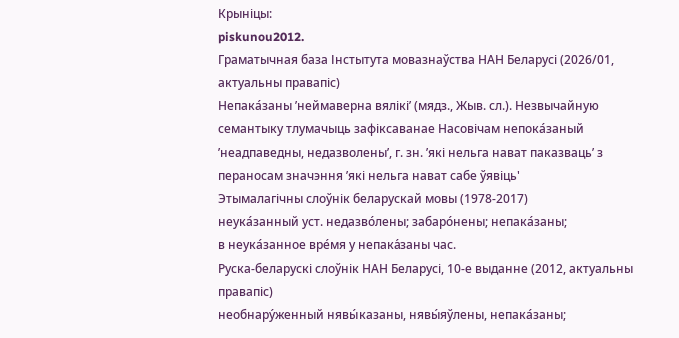Крыніцы:
piskunou2012.
Граматычная база Інстытута мовазнаўства НАН Беларусі (2026/01, актуальны правапіс)
Непака́заны ’неймаверна вялікі’ (мядз., Жыв. сл.). Незвычайную семантыку тлумачыць зафіксаванае Насовічам непока́заный ’неадпаведны, недазволены’, г. зн. ’які нельга нават паказваць’ з пераносам значэння ’які нельга нават сабе ўявіць'
Этымалагічны слоўнік беларускай мовы (1978-2017)
неука́занный уст. недазво́лены; забаро́нены; непака́заны;
в неука́занное вре́мя у непака́заны час.
Руска-беларускі слоўнік НАН Беларусі, 10-е выданне (2012, актуальны правапіс)
необнару́женный нявы́казаны, нявы́яўлены, непака́заны;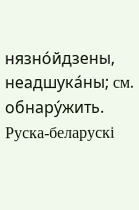нязно́йдзены, неадшука́ны; см. обнару́жить.
Руска-беларускі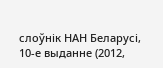слоўнік НАН Беларусі, 10-е выданне (2012,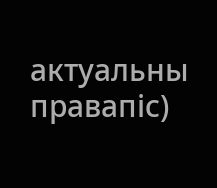актуальны правапіс)